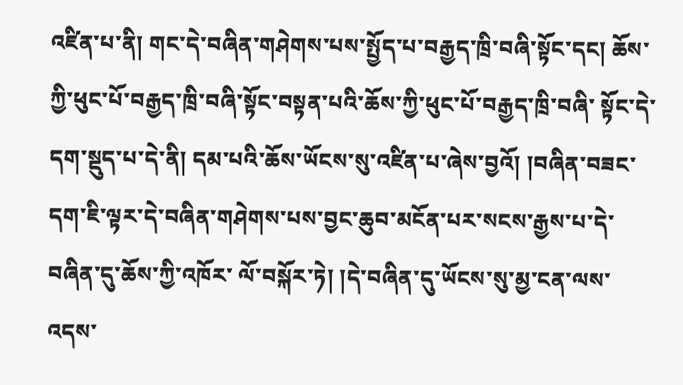འཛིན་པ་ནི། གང་དེ་བཞིན་གཤེགས་པས་སྤྱོད་པ་བརྒྱད་ཁྲི་བཞི་སྟོང་དང། ཆོས་ཀྱི་ཕུང་པོ་བརྒྱད་ཁྲི་བཞི་སྟོང་བསྟན་པའི་ཆོས་ཀྱི་ཕུང་པོ་བརྒྱད་ཁྲི་བཞི་ སྟོང་དེ་དག་སྡུད་པ་དེ་ནི། དམ་པའི་ཆོས་ཡོངས་སུ་འཛིན་པ་ཞེས་བྱའོ། །བཞིན་བཟང་དག་ཇི་ལྟར་དེ་བཞིན་གཤེགས་པས་བྱང་ཆུབ་མངོན་པར་སངས་རྒྱས་པ་དེ་བཞིན་དུ་ཆོས་ཀྱི་འཁོར་ ལོ་བསྐོར་ཏེ། །དེ་བཞིན་དུ་ཡོངས་སུ་མྱ་ངན་ལས་འདས་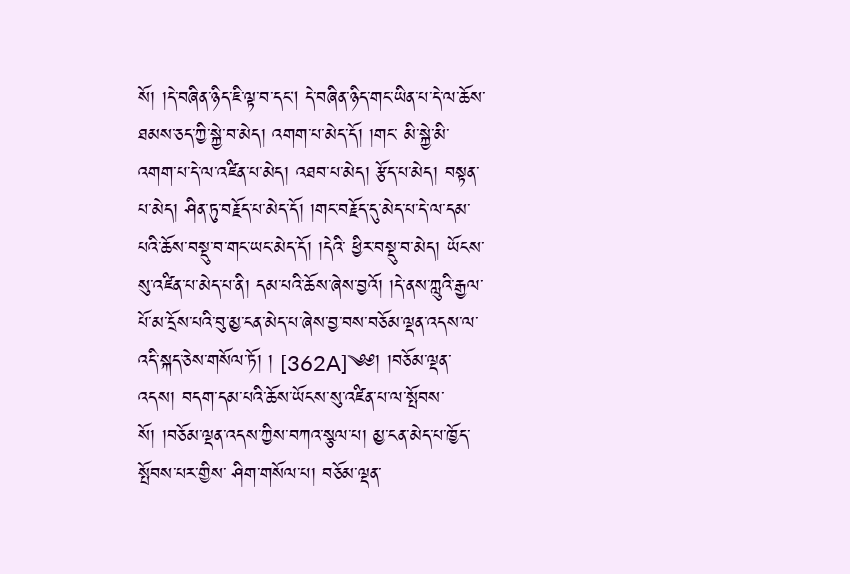སོ། །དེ་བཞིན་ཉིད་ཇི་ལྟ་བ་དང། དེ་བཞིན་ཉིད་གང་ཡིན་པ་དེ་ལ་ཆོས་ཐམས་ཅད་ཀྱི་སྐྱེ་བ་མེད། འགག་པ་མེད་དོ། །གང་ མི་སྐྱེ་མི་འགག་པ་དེ་ལ་འཛིན་པ་མེད། འཐབ་པ་མེད། རྩོད་པ་མེད། བསྟན་པ་མེད། ཤིན་ཏུ་བརྗོད་པ་མེད་དོ། །གང་བརྗོད་དུ་མེད་པ་དེ་ལ་དམ་པའི་ཆོས་བསྡུ་བ་གང་ཡང་མེད་དོ། །དེའི་ ཕྱིར་བསྡུ་བ་མེད། ཡོངས་སུ་འཛིན་པ་མེད་པ་ནི། དམ་པའི་ཆོས་ཞེས་བྱའོ། །དེ་ནས་ཀླུའི་རྒྱལ་པོ་མ་དྲོས་པའི་བུ་མྱ་ངན་མེད་པ་ཞེས་བྱ་བས་བཅོམ་ལྡན་འདས་ལ་འདི་སྐད་ཅེས་གསོལ་ཏོ། ། [362A]༄༅། །བཅོམ་ལྡན་འདས། བདག་དམ་པའི་ཆོས་ཡོངས་སུ་འཛིན་པ་ལ་སྤོབས་སོ། །བཅོམ་ལྡན་འདས་ཀྱིས་བཀའ་སྩལ་པ། མྱ་ངན་མེད་པ་ཁྱོད་སྤོབས་པར་གྱིས་ ཤིག་གསོལ་པ། བཅོམ་ལྡན་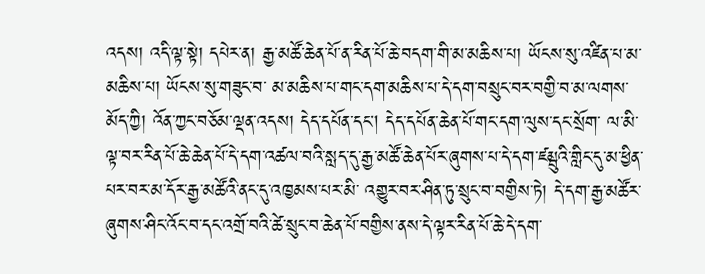འདས། འདི་ལྟ་སྟེ། དཔེར་ན། རྒྱ་མཚོ་ཆེན་པོ་ན་རིན་པོ་ཆེ་བདག་གི་མ་མཆིས་པ། ཡོངས་སུ་འཛིན་པ་མ་མཆིས་པ། ཡོངས་སུ་གཟུང་བ་ མ་མཆིས་པ་གང་དག་མཆིས་པ་དེ་དག་བསྲུང་བར་བགྱི་བ་མ་ལགས་མོད་ཀྱི། འོན་ཀྱང་བཅོམ་ལྡན་འདས། དེད་དཔོན་དང། དེད་དཔོན་ཆེན་པོ་གང་དག་ལུས་དང་སྲོག་ ལ་མི་ལྟ་བར་རིན་པོ་ཆེ་ཆེན་པོ་དེ་དག་འཚལ་བའི་སླད་དུ་རྒྱ་མཚོ་ཆེན་པོར་ཞུགས་པ་དེ་དག་ཛམྦུའི་གླིང་དུ་མ་ཕྱིན་པར་བར་མ་དོར་རྒྱ་མཚོའི་ནང་དུ་འཁྱམས་པར་མི་ འགྱུར་བར་ཤིན་ཏུ་སྲུང་བ་བགྱིས་ཏེ། དེ་དག་རྒྱ་མཚོར་ཞུགས་ཤིང་འོང་བ་དང་འགྲོ་བའི་ཚེ་སྲུང་བ་ཆེན་པོ་བགྱིས་ནས་དེ་ལྟར་རིན་པོ་ཆེ་དེ་དག་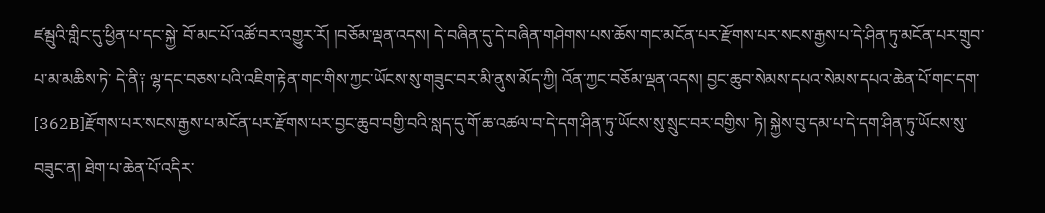ཛམྦུའི་གླིང་དུ་ཕྱིན་པ་དང་སྐྱེ་ བོ་མང་པོ་འཚོ་བར་འགྱུར་རོ། །བཅོམ་ལྡན་འདས། དེ་བཞིན་དུ་དེ་བཞིན་གཤེགས་པས་ཆོས་གང་མངོན་པར་རྫོགས་པར་སངས་རྒྱས་པ་དེ་ཤིན་ཏུ་མངོན་པར་གྲུབ་པ་མ་མཆིས་ཏེ་ དེ་ནི༑ ལྷ་དང་བཅས་པའི་འཇིག་རྟེན་གང་གིས་ཀྱང་ཡོངས་སུ་གཟུང་བར་མི་ནུས་མོད་ཀྱི། འོན་ཀྱང་བཅོམ་ལྡན་འདས། བྱང་ཆུབ་སེམས་དཔའ་སེམས་དཔའ་ཆེན་པོ་གང་དག་ [362B]རྫོགས་པར་སངས་རྒྱས་པ་མངོན་པར་རྫོགས་པར་བྱང་ཆུབ་བགྱི་བའི་སླད་དུ་གོ་ཆ་འཚལ་བ་དེ་དག་ཤིན་ཏུ་ཡོངས་སུ་སྲུང་བར་བགྱིས་ ཏེ། སྐྱེས་བུ་དམ་པ་དེ་དག་ཤིན་ཏུ་ཡོངས་སུ་བཟུང་ན། ཐེག་པ་ཆེན་པོ་འདིར་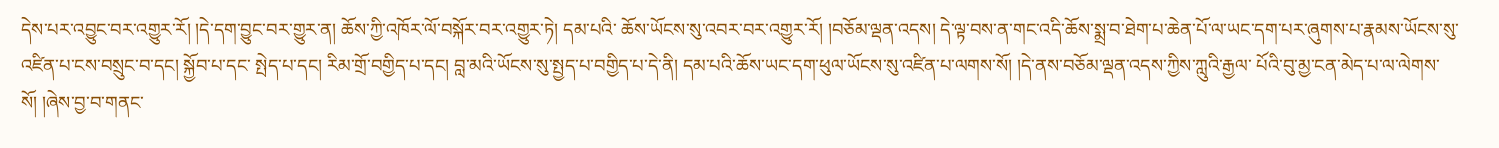དེས་པར་འབྱུང་བར་འགྱུར་རོ། །དེ་དག་བྱུང་བར་གྱུར་ན། ཆོས་ཀྱི་འཁོར་ལོ་བསྐོར་བར་འགྱུར་ཏེ། དམ་པའི་ ཆོས་ཡོངས་སུ་འབར་བར་འགྱུར་རོ། །བཅོམ་ལྡན་འདས། དེ་ལྟ་བས་ན་གང་འདི་ཆོས་སྨྲ་བ་ཐེག་པ་ཆེན་པོ་ལ་ཡང་དག་པར་ཞུགས་པ་རྣམས་ཡོངས་སུ་འཛིན་པ་ངས་བསྲུང་བ་དང། སྐྱོབ་པ་དང་ སྤེད་པ་དང། རིམ་གྲོ་བགྱིད་པ་དང། བླ་མའི་ཡོངས་སུ་སྤྱད་པ་བགྱིད་པ་དེ་ནི། དམ་པའི་ཆོས་ཡང་དག་ཕུལ་ཡོངས་སུ་འཛིན་པ་ལགས་སོ། །དེ་ནས་བཅོམ་ལྡན་འདས་ཀྱིས་ཀླུའི་རྒྱལ་ པོའི་བུ་མྱ་ངན་མེད་པ་ལ་ལེགས་སོ། །ཞེས་བྱ་བ་གནང་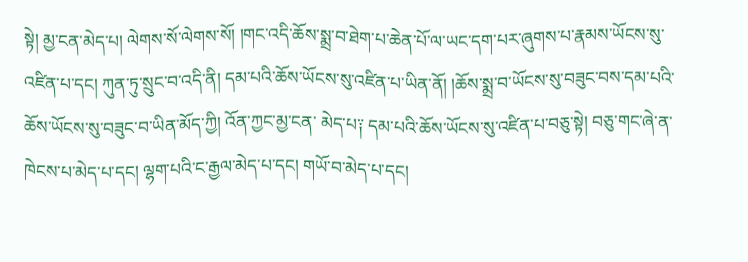སྟེ། མྱ་ངན་མེད་པ། ལེགས་སོ་ལེགས་སོ། །གང་འདི་ཆོས་སྨྲ་བ་ཐེག་པ་ཆེན་པོ་ལ་ཡང་དག་པར་ཞུགས་པ་རྣམས་ཡོངས་སུ་ འཛིན་པ་དང། ཀུན་ཏུ་སྲུང་བ་འདི་ནི། དམ་པའི་ཆོས་ཡོངས་སུ་འཛིན་པ་ཡིན་ནོ། །ཆོས་སྨྲ་བ་ཡོངས་སུ་བཟུང་བས་དམ་པའི་ཆོས་ཡོངས་སུ་བཟུང་བ་ཡིན་མོད་ཀྱི། འོན་ཀྱང་མྱ་ངན་ མེད་པ༑ དམ་པའི་ཆོས་ཡོངས་སུ་འཛིན་པ་བཅུ་སྟེ། བཅུ་གང་ཞེ་ན་ཁེངས་པ་མེད་པ་དང། ལྷག་པའི་ང་རྒྱལ་མེད་པ་དང། གཡོ་བ་མེད་པ་དང།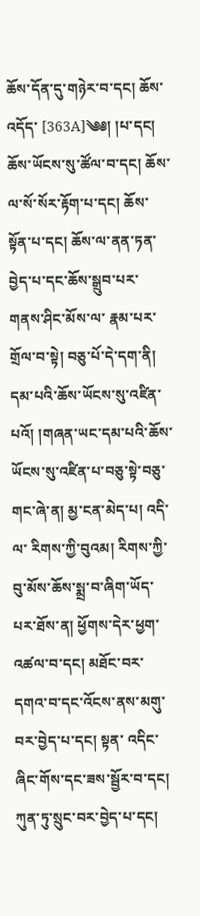ཆོས་དོན་དུ་གཉེར་བ་དང། ཆོས་འདོད་ [363A]༄༅། །པ་དང། ཆོས་ཡོངས་སུ་ཚོལ་བ་དང། ཆོས་ལ་སོ་སོར་རྟོག་པ་དང། ཆོས་སྟོན་པ་དང། ཆོས་ལ་ནན་ཏན་བྱེད་པ་དང་ཆོས་སྒྲུབ་པར་གནས་ཤིང་མོས་ལ་ རྣམ་པར་གྲོལ་བ་སྟེ། བཅུ་པོ་དེ་དག་ནི། དམ་པའི་ཆོས་ཡོངས་སུ་འཛིན་པའོ། །གཞན་ཡང་དམ་པའི་ཆོས་ཡོངས་སུ་འཛིན་པ་བཅུ་སྟེ་བཅུ་གང་ཞེ་ན། མྱ་ངན་མེད་པ། འདི་ལ་ རིགས་ཀྱི་བུའམ། རིགས་ཀྱི་བུ་མོས་ཆོས་སྨྲ་བ་ཞིག་ཡོད་པར་ཐོས་ན། ཕྱོགས་དེར་ཕྱག་འཚལ་བ་དང། མཐོང་བར་དགའ་བ་དང་འོངས་ནས་མགུ་བར་བྱེད་པ་དང། སྟན་ འདིང་ཞིང་གོས་དང་ཟས་སྦྱོར་བ་དང། ཀུན་ཏུ་སྲུང་བར་བྱེད་པ་དང།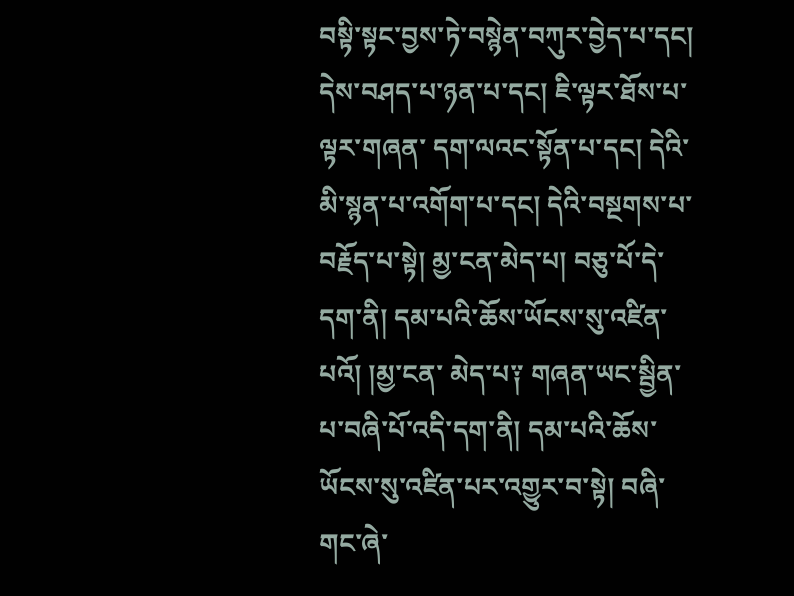བསྟི་སྟང་བྱས་ཏེ་བསྙེན་བཀུར་བྱེད་པ་དང། དེས་བཤད་པ་ཉན་པ་དང། ཇི་ལྟར་ཐོས་པ་ལྟར་གཞན་ དག་ལའང་སྟོན་པ་དང། དེའི་མི་སྙན་པ་འགོག་པ་དང། དེའི་བསྔགས་པ་བརྗོད་པ་སྟེ། མྱ་ངན་མེད་པ། བཅུ་པོ་དེ་དག་ནི། དམ་པའི་ཆོས་ཡོངས་སུ་འཛིན་པའོ། །མྱ་ངན་ མེད་པ༑ གཞན་ཡང་སྦྱིན་པ་བཞི་པོ་འདི་དག་ནི། དམ་པའི་ཆོས་ཡོངས་སུ་འཛིན་པར་འགྱུར་བ་སྟེ། བཞི་གང་ཞེ་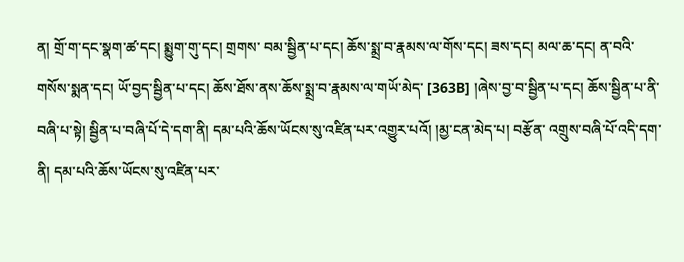ན། གྲོ་ག་དང་སྣག་ཚ་དང། སྨྱུག་གུ་དང། གྲགས་ བམ་སྦྱིན་པ་དང། ཆོས་སྨྲ་བ་རྣམས་ལ་གོས་དང། ཟས་དང། མལ་ཆ་དང། ན་བའི་གསོས་སྨན་དང། ཡོ་བྱད་སྦྱིན་པ་དང། ཆོས་ཐོས་ནས་ཆོས་སྨྲ་བ་རྣམས་ལ་གཡོ་མེད་ [363B] །ཞེས་བྱ་བ་སྦྱིན་པ་དང། ཆོས་སྦྱིན་པ་ནི་བཞི་པ་སྟེ། སྦྱིན་པ་བཞི་པོ་དེ་དག་ནི། དམ་པའི་ཆོས་ཡོངས་སུ་འཛིན་པར་འགྱུར་པའོ། །མྱ་ངན་མེད་པ། བརྩོན་ འགྲུས་བཞི་པོ་འདི་དག་ནི། དམ་པའི་ཆོས་ཡོངས་སུ་འཛིན་པར་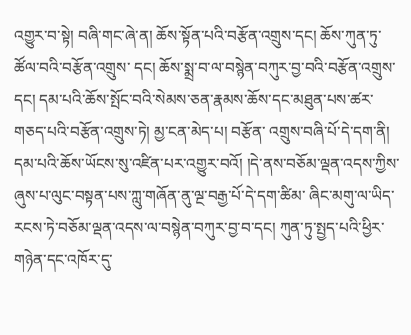འགྱུར་བ་སྟེ། བཞི་གང་ཞེ་ན། ཆོས་སྟོན་པའི་བརྩོན་འགྲུས་དང། ཆོས་ཀུན་ཏུ་ཚོལ་བའི་བརྩོན་འགྲུས་ དང། ཆོས་སྨྲ་བ་ལ་བསྙེན་བཀུར་བྱ་བའི་བརྩོན་འགྲུས་དང། དམ་པའི་ཆོས་སྤོང་བའི་སེམས་ཅན་རྣམས་ཆོས་དང་མཐུན་པས་ཚར་གཅད་པའི་བརྩོན་འགྲུས་ཏེ། མྱ་ངན་མེད་པ། བརྩོན་ འགྲུས་བཞི་པོ་དེ་དག་ནི། དམ་པའི་ཆོས་ཡོངས་སུ་འཛིན་པར་འགྱུར་བའོ། །དེ་ནས་བཅོམ་ལྡན་འདས་ཀྱིས་ཞུས་པ་ལུང་བསྟན་པས་ཀླུ་གཞོན་ནུ་ལྔ་བརྒྱ་པོ་དེ་དག་ཚིམ་ ཞིང་མགུ་ལ་ཡིད་རངས་ཏེ་བཅོམ་ལྡན་འདས་ལ་བསྙེན་བཀུར་བྱ་བ་དང། ཀུན་ཏུ་སྤྱད་པའི་ཕྱིར་གཉེན་དང་འཁོར་དུ་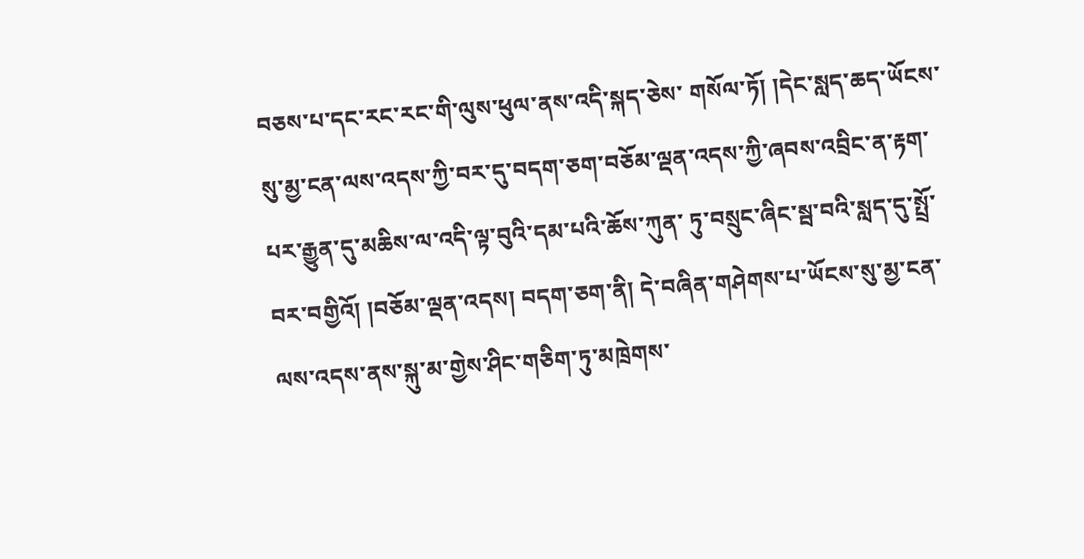བཅས་པ་དང་རང་རང་གི་ལུས་ཕུལ་ནས་འདི་སྐད་ཅེས་ གསོལ་ཏོ། །དེང་སླད་ཆད་ཡོངས་སུ་མྱ་ངན་ལས་འདས་ཀྱི་བར་དུ་བདག་ཅག་བཅོམ་ལྡན་འདས་ཀྱི་ཞབས་འབྲིང་ན་རྟག་པར་རྒྱུན་དུ་མཆིས་ལ་འདི་ལྟ་བུའི་དམ་པའི་ཆོས་ཀུན་ ཏུ་བསྲུང་ཞིང་སྦ་བའི་སླད་དུ་སྤྲོ་བར་བགྱིའོ། །བཅོམ་ལྡན་འདས། བདག་ཅག་ནི། དེ་བཞིན་གཤེགས་པ་ཡོངས་སུ་མྱ་ངན་ལས་འདས་ནས་སྐུ་མ་གྱེས་ཤིང་གཅིག་ཏུ་མཁྲེགས་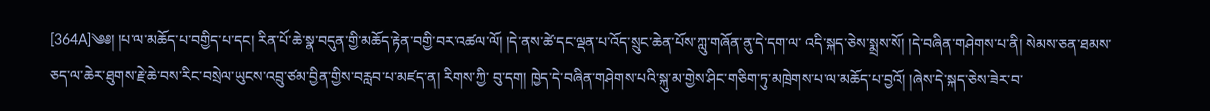[364A]༄༅། །པ་ལ་མཆོད་པ་བགྱིད་པ་དང། རིན་པོ་ཆེ་སྣ་བདུན་གྱི་མཆོད་རྟེན་བགྱི་བར་འཚལ་ལོ། །དེ་ནས་ཚེ་དང་ལྡན་པ་འོད་སྲུང་ཆེན་པོས་ཀླུ་གཞོན་ནུ་དེ་དག་ལ་ འདི་སྐད་ཅེས་སྨྲས་སོ། །དེ་བཞིན་གཤེགས་པ་ནི། སེམས་ཅན་ཐམས་ཅད་ལ་ཆེར་ཐུགས་རྗེ་ཆེ་བས་རིང་བསྲེལ་ཡུངས་འབྲུ་ཙམ་བྱིན་གྱིས་བརླབ་པ་མཛད་ན། རིགས་ཀྱི་ བུ་དག། ཁྱེད་དེ་བཞིན་གཤེགས་པའི་སྐུ་མ་གྱེས་ཤིང་གཅིག་ཏུ་མཁྲེགས་པ་ལ་མཆོད་པ་བྱའོ། །ཞེས་དེ་སྐད་ཅེས་ཟེར་བ་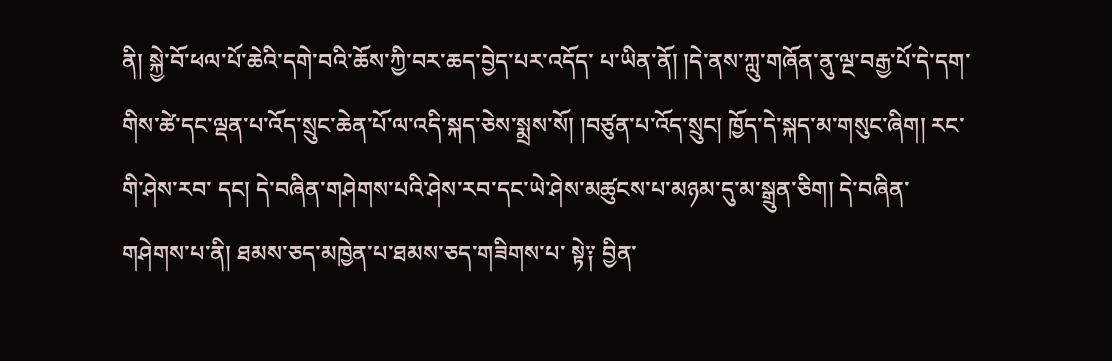ནི། སྐྱེ་བོ་ཕལ་པོ་ཆེའི་དགེ་བའི་ཆོས་ཀྱི་བར་ཆད་བྱེད་པར་འདོད་ པ་ཡིན་ནོ། །དེ་ནས་ཀླུ་གཞོན་ནུ་ལྔ་བརྒྱ་པོ་དེ་དག་གིས་ཚེ་དང་ལྡན་པ་འོད་སྲུང་ཆེན་པོ་ལ་འདི་སྐད་ཅེས་སྨྲས་སོ། །བཙུན་པ་འོད་སྲུང། ཁྱོད་དེ་སྐད་མ་གསུང་ཞིག། རང་གི་ཤེས་རབ་ དང། དེ་བཞིན་གཤེགས་པའི་ཤེས་རབ་དང་ཡེ་ཤེས་མཚུངས་པ་མཉམ་དུ་མ་སྒྲུན་ཅིག། དེ་བཞིན་གཤེགས་པ་ནི། ཐམས་ཅད་མཁྱེན་པ་ཐམས་ཅད་གཟིགས་པ་ སྟེ༑ བྱིན་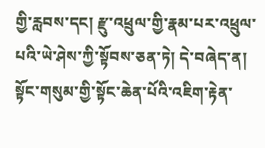གྱི་རླབས་དང། རྫུ་འཕྲུལ་གྱི་རྣམ་པར་འཕྲུལ་པའི་ཡེ་ཤེས་ཀྱི་སྟོབས་ཅན་ཏེ། དེ་བཞེད་ན། སྟོང་གསུམ་གྱི་སྟོང་ཆེན་པོའི་འཇིག་རྟེན་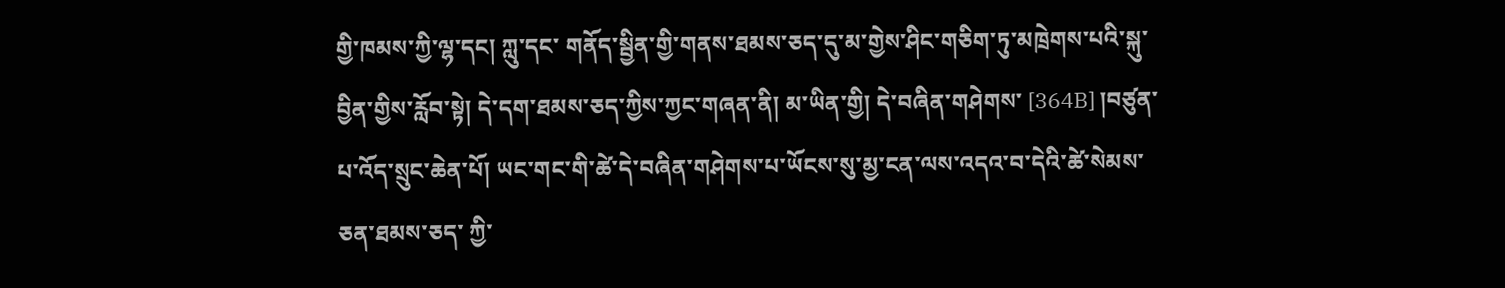གྱི་ཁམས་ཀྱི་ལྷ་དང། ཀླུ་དང་ གནོད་སྦྱིན་གྱི་གནས་ཐམས་ཅད་དུ་མ་གྱེས་ཤིང་གཅིག་ཏུ་མཁྲེགས་པའི་སྐུ་བྱིན་གྱིས་རློབ་སྟེ། དེ་དག་ཐམས་ཅད་ཀྱིས་ཀྱང་གཞན་ནི། མ་ཡིན་གྱི། དེ་བཞིན་གཤེགས་ [364B] །བཙུན་པ་འོད་སྲུང་ཆེན་པོ། ཡང་གང་གི་ཚེ་དེ་བཞིན་གཤེགས་པ་ཡོངས་སུ་མྱ་ངན་ལས་འདའ་བ་དེའི་ཚེ་སེམས་ཅན་ཐམས་ཅད་ ཀྱི་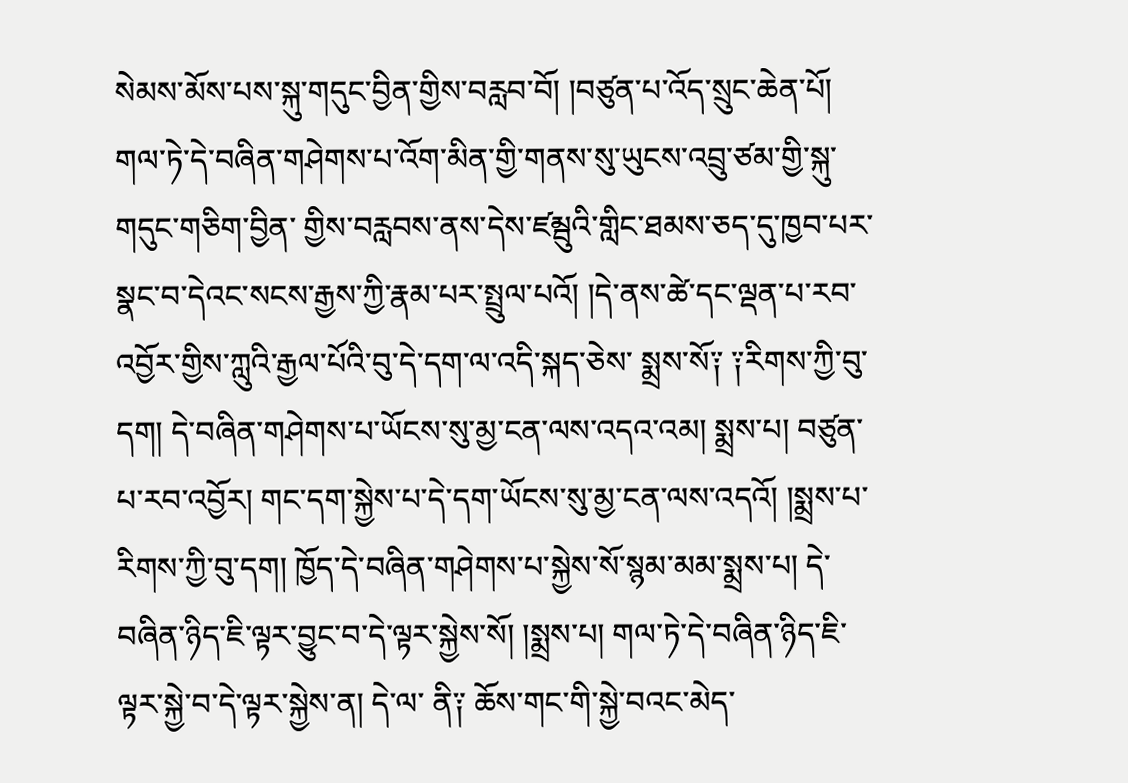སེམས་མོས་པས་སྐུ་གདུང་བྱིན་གྱིས་བརླབ་བོ། །བཙུན་པ་འོད་སྲུང་ཆེན་པོ། གལ་ཏེ་དེ་བཞིན་གཤེགས་པ་འོག་མིན་གྱི་གནས་སུ་ཡུངས་འབྲུ་ཙམ་གྱི་སྐུ་གདུང་གཅིག་བྱིན་ གྱིས་བརླབས་ནས་དེས་ཛམྦུའི་གླིང་ཐམས་ཅད་དུ་ཁྱབ་པར་སྣང་བ་དེའང་སངས་རྒྱས་ཀྱི་རྣམ་པར་སྤྲུལ་པའོ། །དེ་ནས་ཚེ་དང་ལྡན་པ་རབ་འབྱོར་གྱིས་ཀླུའི་རྒྱལ་པོའི་བུ་དེ་དག་ལ་འདི་སྐད་ཅེས་ སྨྲས་སོ༑ ༑རིགས་ཀྱི་བུ་དག། དེ་བཞིན་གཤེགས་པ་ཡོངས་སུ་མྱ་ངན་ལས་འདའ་འམ། སྨྲས་པ། བཙུན་པ་རབ་འབྱོར། གང་དག་སྐྱེས་པ་དེ་དག་ཡོངས་སུ་མྱ་ངན་ལས་འདའོ། །སྨྲས་པ་ རིགས་ཀྱི་བུ་དག། ཁྱོད་དེ་བཞིན་གཤེགས་པ་སྐྱེས་སོ་སྙམ་མམ་སྨྲས་པ། དེ་བཞིན་ཉིད་ཇི་ལྟར་བྱུང་བ་དེ་ལྟར་སྐྱེས་སོ། །སྨྲས་པ། གལ་ཏེ་དེ་བཞིན་ཉིད་ཇི་ལྟར་སྐྱེ་བ་དེ་ལྟར་སྐྱེས་ན། དེ་ལ་ ནི༑ ཆོས་གང་གི་སྐྱེ་བའང་མེད་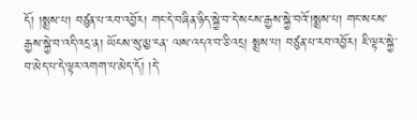དོ། །སྨྲས་པ། བཙུན་པ་རབ་འབྱོར། གང་དེ་བཞིན་ཉིད་སྐྱེ་བ་དེ་སངས་རྒྱས་སྐྱེ་བའོ་།སྨྲས་པ། གང་སངས་རྒྱས་སྐྱེ་བ་འདི་འདྲ་ན། ཡོངས་སུ་མྱ་ངན་ ལས་འདའ་བ་ཅི་འདྲ། སྨྲས་པ། བཙུན་པ་རབ་འབྱོར། ཇི་ལྟར་སྐྱེ་བ་མེད་པ་དེ་ལྟར་འགག་པ་མེད་དོ། །དེ་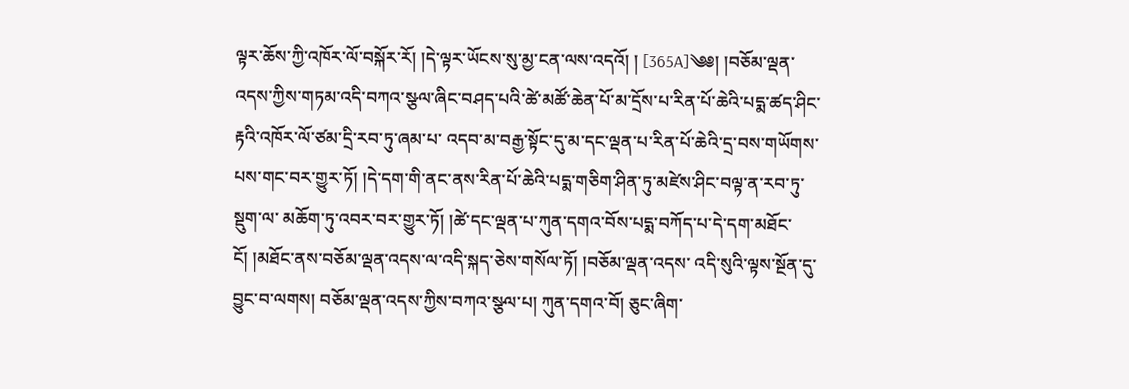ལྟར་ཆོས་ཀྱི་འཁོར་ལོ་བསྐོར་རོ། །དེ་ལྟར་ཡོངས་སུ་མྱ་ངན་ལས་འདའོ། ། [365A]༄༅། །བཅོམ་ལྡན་འདས་ཀྱིས་གཏམ་འདི་བཀའ་སྩལ་ཞིང་བཤད་པའི་ཚེ་མཚོ་ཆེན་པོ་མ་དྲོས་པ་རིན་པོ་ཆེའི་པདྨ་ཚད་ཤིང་རྟའི་འཁོར་ལོ་ཙམ་དྲི་རབ་ཏུ་ཞམ་པ་ འདབ་མ་བརྒྱ་སྟོང་དུ་མ་དང་ལྡན་པ་རིན་པོ་ཆེའི་དྲ་བས་གཡོགས་པས་གང་བར་གྱུར་ཏོ། །དེ་དག་གི་ནང་ནས་རིན་པོ་ཆེའི་པདྨ་གཅིག་ཤིན་ཏུ་མཛེས་ཤིང་བལྟ་ན་རབ་ཏུ་སྡུག་ལ་ མཆོག་ཏུ་འབར་བར་གྱུར་ཏོ། །ཚེ་དང་ལྡན་པ་ཀུན་དགའ་བོས་པདྨ་བཀོད་པ་དེ་དག་མཐོང་ངོ། །མཐོང་ནས་བཅོམ་ལྡན་འདས་ལ་འདི་སྐད་ཅེས་གསོལ་ཏོ། །བཅོམ་ལྡན་འདས་ འདི་སུའི་ལྟས་སྔོན་དུ་བྱུང་བ་ལགས། བཅོམ་ལྡན་འདས་ཀྱིས་བཀའ་སྩལ་པ། ཀུན་དགའ་བོ། ཅུང་ཞིག་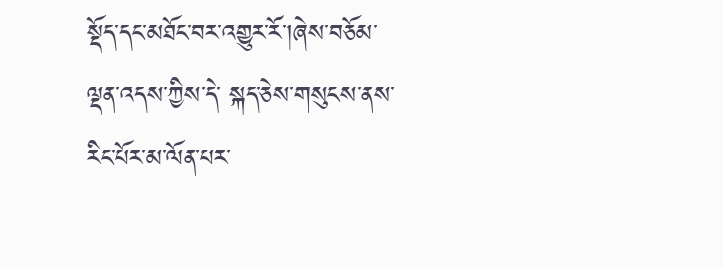སྡོད་དང་མཐོང་བར་འགྱུར་རོ་།ཞེས་བཅོམ་ལྡན་འདས་ཀྱིས་དེ་ སྐད་ཅེས་གསུངས་ནས་རིང་པོར་མ་ལོན་པར་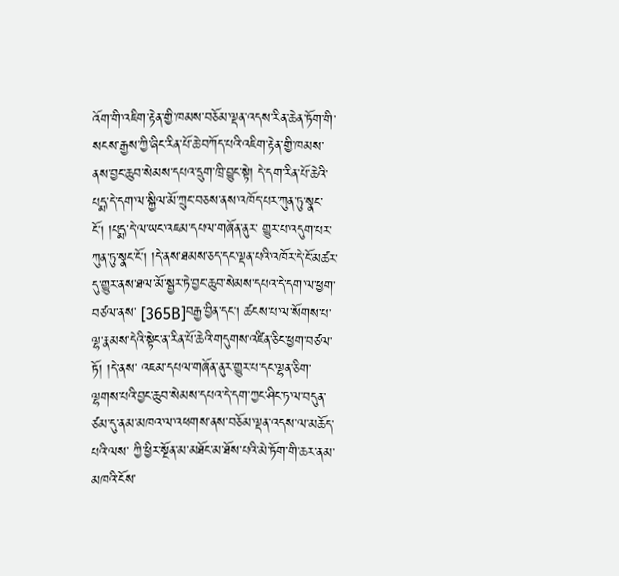འོག་གི་འཇིག་རྟེན་གྱི་ཁམས་བཅོམ་ལྡན་འདས་རིན་ཆེན་ཏོག་གི་སངས་རྒྱས་ཀྱི་ཞིང་རིན་པོ་ཆེ་བཀོད་པའི་འཇིག་རྟེན་གྱི་ཁམས་ ནས་བྱང་ཆུབ་སེམས་དཔའ་དྲུག་ཁྲི་བྱུང་སྟེ། དེ་དག་རིན་པོ་ཆེའི་པདྨ་དེ་དག་ལ་སྐྱིལ་མོ་ཀྲུང་བཅས་ནས་འཁོད་པར་ཀུན་ཏུ་སྣང་ངོ། །པདྨ་དེ་ལ་ཡང་འཇམ་དཔལ་གཞོན་ནུར་ གྱུར་པ་འདུག་པར་ཀུན་ཏུ་སྣང་ངོ། །དེ་ནས་ཐམས་ཅད་དང་ལྡན་པའི་འཁོར་དེ་ངོ་མཚར་དུ་གྱུར་ནས་ཐལ་མོ་སྦྱར་ཏེ་བྱང་ཆུབ་སེམས་དཔའ་དེ་དག་ལ་ཕྱག་བཙལ་ནས་ [365B]བརྒྱ་བྱིན་དང། ཚངས་པ་ལ་སོགས་པ་ལྷ་རྣམས་དེའི་སྟེང་ན་རིན་པོ་ཆེའི་གདུགས་འཛིན་ཅིང་ཕྱག་བཙལ་ཏོ། །དེ་ནས་ འཇམ་དཔལ་གཞོན་ནུར་གྱུར་པ་དང་ལྷན་ཅིག་ལྷགས་པའི་བྱང་ཆུབ་སེམས་དཔའ་དེ་དག་ཀྱང་ཤིང་ཏ་ལ་བདུན་ཙམ་དུ་ནམ་མཁའ་ལ་འཕགས་ནས་བཅོམ་ལྡན་འདས་ལ་མཆོད་པའི་ལས་ ཀྱི་ཕྱིར་སྔོན་མ་མཐོང་མ་ཐོས་པའི་མེ་ཏོག་གི་ཆར་ནམ་མཁའི་ངོས་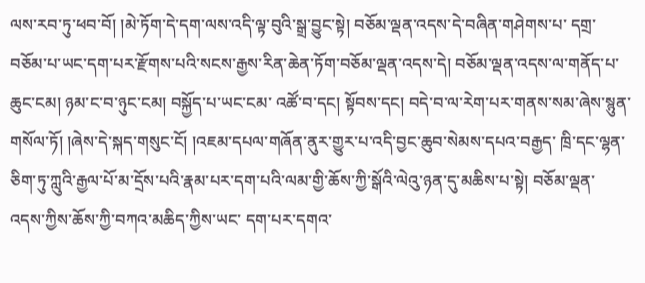ལས་རབ་ཏུ་ཕབ་བོ། །མེ་ཏོག་དེ་དག་ལས་འདི་ལྟ་བུའི་སྒྲ་བྱུང་སྟེ། བཅོམ་ལྡན་འདས་དེ་བཞིན་གཤེགས་པ་ དགྲ་བཅོམ་པ་ཡང་དག་པར་རྫོགས་པའི་སངས་རྒྱས་རིན་ཆེན་ཏོག་བཅོམ་ལྡན་འདས་དེ། བཅོམ་ལྡན་འདས་ལ་གནོད་པ་ཆུང་ངམ། ཉམ་ང་བ་ཉུང་ངམ། བསྐྱོད་པ་ཡང་ངམ་ འཚོ་བ་དང། སྟོབས་དང། བདེ་བ་ལ་རེག་པར་གནས་སམ་ཞེས་སྙུན་གསོལ་ཏོ། །ཞེས་དེ་སྐད་གསུང་ངོ། །འཇམ་དཔལ་གཞོན་ནུར་གྱུར་པ་འདི་བྱང་ཆུབ་སེམས་དཔའ་བརྒྱད་ ཁྲི་དང་ལྷན་ཅིག་ཏུ་ཀླུའི་རྒྱལ་པོ་མ་དྲོས་པའི་རྣམ་པར་དག་པའི་ལམ་གྱི་ཆོས་ཀྱི་སྒོའི་ལེའུ་ཉན་དུ་མཆིས་པ་སྟེ། བཅོམ་ལྡན་འདས་ཀྱིས་ཆོས་ཀྱི་བཀའ་མཆིད་ཀྱིས་ཡང་ དག་པར་དགའ་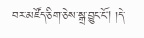བར་མཛོད་ཅིག་ཅེས་སྒྲ་བྱུང་ངོ། །དེ་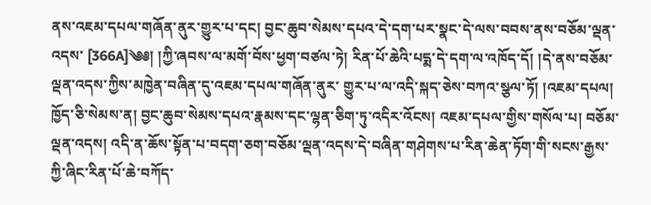ནས་འཇམ་དཔལ་གཞོན་ནུར་གྱུར་པ་དང། བྱང་ཆུབ་སེམས་དཔའ་དེ་དག་པར་སྣང་དེ་ལས་བབས་ནས་བཅོམ་ལྡན་འདས་ [366A]༄༅། །ཀྱི་ཞབས་ལ་མགོ་བོས་ཕྱག་བཙལ་ཏེ། རིན་པོ་ཆེའི་པདྨ་དེ་དག་ལ་འཁོད་དོ། །དེ་ནས་བཅོམ་ལྡན་འདས་ཀྱིས་མཁྱེན་བཞིན་དུ་འཇམ་དཔལ་གཞོན་ནུར་ གྱུར་པ་ལ་འདི་སྐད་ཅེས་བཀའ་སྩལ་ཏོ། །འཇམ་དཔལ། ཁྱོད་ཅི་སེམས་ན། བྱང་ཆུབ་སེམས་དཔའ་རྣམས་དང་ལྷན་ཅིག་ཏུ་འདིར་འོངས། འཇམ་དཔལ་གྱིས་གསོལ་པ། བཅོམ་ ལྡན་འདས། འདི་ན་ཆོས་སྟོན་པ་བདག་ཅག་བཅོམ་ལྡན་འདས་དེ་བཞིན་གཤེགས་པ་རིན་ཆེན་ཏོག་གི་སངས་རྒྱས་ཀྱི་ཞིང་རིན་པོ་ཆེ་བཀོད་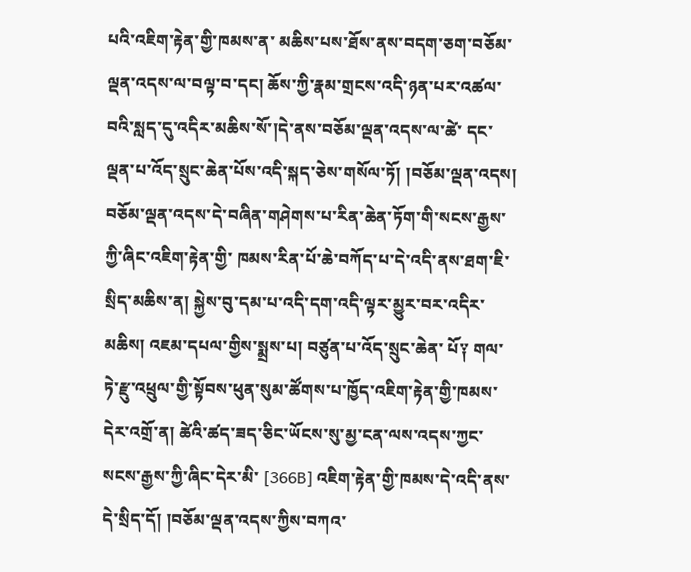པའི་འཇིག་རྟེན་གྱི་ཁམས་ན་ མཆིས་པས་ཐོས་ནས་བདག་ཅག་བཅོམ་ལྡན་འདས་ལ་བལྟ་བ་དང། ཆོས་ཀྱི་རྣམ་གྲངས་འདི་ཉན་པར་འཚལ་བའི་སླད་དུ་འདིར་མཆིས་སོ་།དེ་ནས་བཅོམ་ལྡན་འདས་ལ་ཚེ་ དང་ལྡན་པ་འོད་སྲུང་ཆེན་པོས་འདི་སྐད་ཅེས་གསོལ་ཏོ། །བཅོམ་ལྡན་འདས། བཅོམ་ལྡན་འདས་དེ་བཞིན་གཤེགས་པ་རིན་ཆེན་ཏོག་གི་སངས་རྒྱས་ཀྱི་ཞིང་འཇིག་རྟེན་གྱི་ ཁམས་རིན་པོ་ཆེ་བཀོད་པ་དེ་འདི་ནས་ཐག་ཇི་སྲིད་མཆིས་ན། སྐྱེས་བུ་དམ་པ་འདི་དག་འདི་ལྟར་མྱུར་བར་འདིར་མཆིས། འཇམ་དཔལ་གྱིས་སྨྲས་པ། བཙུན་པ་འོད་སྲུང་ཆེན་ པོ༑ གལ་ཏེ་རྫུ་འཕྲུལ་གྱི་སྟོབས་ཕུན་སུམ་ཚོགས་པ་ཁྱོད་འཇིག་རྟེན་གྱི་ཁམས་དེར་འགྲོ་ན། ཚེའི་ཚད་ཟད་ཅིང་ཡོངས་སུ་མྱ་ངན་ལས་འདས་ཀྱང་སངས་རྒྱས་ཀྱི་ཞིང་དེར་མི་ [366B] འཇིག་རྟེན་གྱི་ཁམས་དེ་འདི་ནས་དེ་སྲིད་དོ། །བཅོམ་ལྡན་འདས་ཀྱིས་བཀའ་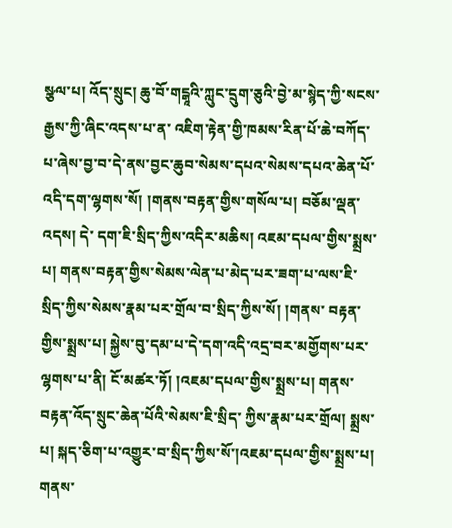སྩལ་པ། འོད་སྲུང། ཆུ་བོ་གངྒཱའི་ཀླུང་དྲུག་ཅུའི་བྱེ་མ་སྙེད་ཀྱི་སངས་རྒྱས་ཀྱི་ཞིང་འདས་པ་ན་ འཇིག་རྟེན་གྱི་ཁམས་རིན་པོ་ཆེ་བཀོད་པ་ཞེས་བྱ་བ་དེ་ནས་བྱང་ཆུབ་སེམས་དཔའ་སེམས་དཔའ་ཆེན་པོ་འདི་དག་ལྷགས་སོ། །གནས་བརྟན་གྱིས་གསོལ་པ། བཅོམ་ལྡན་འདས། དེ་ དག་ཇི་སྲིད་ཀྱིས་འདིར་མཆིས། འཇམ་དཔལ་གྱིས་སྨྲས་པ། གནས་བརྟན་གྱིས་སེམས་ལེན་པ་མེད་པར་ཟག་པ་ལས་ཇི་སྲིད་ཀྱིས་སེམས་རྣམ་པར་གྲོལ་བ་སྲིད་ཀྱིས་སོ། །གནས་ བརྟན་གྱིས་སྨྲས་པ། སྐྱེས་བུ་དམ་པ་དེ་དག་འདི་འདྲ་བར་མགྱོགས་པར་ལྷགས་པ་ནི། ངོ་མཚར་ཏོ། །འཇམ་དཔལ་གྱིས་སྨྲས་པ། གནས་བརྟན་འོད་སྲུང་ཆེན་པོའི་སེམས་ཇི་སྲིད་ ཀྱིས་རྣམ་པར་གྲོལ། སྨྲས་པ། སྐད་ཅིག་པ་འགྱུར་བ་སྲིད་ཀྱིས་སོ་།འཇམ་དཔལ་གྱིས་སྨྲས་པ། གནས་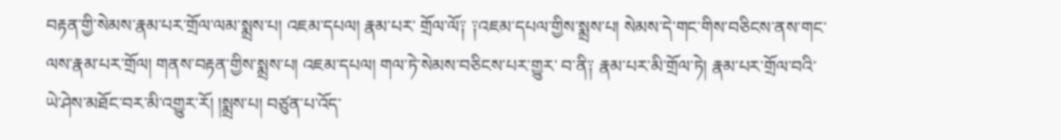བརྟན་གྱི་སེམས་རྣམ་པར་གྲོལ་ལམ་སྨྲས་པ། འཇམ་དཔལ། རྣམ་པར་ གྲོལ་ལོ༑ ༑འཇམ་དཔལ་གྱིས་སྨྲས་པ། སེམས་དེ་གང་གིས་བཅིངས་ནས་གང་ལས་རྣམ་པར་གྲོལ། གནས་བརྟན་གྱིས་སྨྲས་པ། འཇམ་དཔལ། གལ་ཏེ་སེམས་བཅིངས་པར་གྱུར་ བ་ནི༑ རྣམ་པར་མི་གྲོལ་ཏེ། རྣམ་པར་གྲོལ་བའི་ཡེ་ཤེས་མཐོང་བར་མི་འགྱུར་རོ། །སྨྲས་པ། བཙུན་པ་འོད་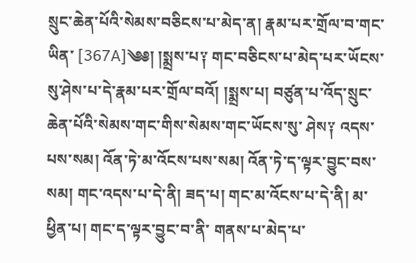སྲུང་ཆེན་པོའི་སེམས་བཅིངས་པ་མེད་ན། རྣམ་པར་གྲོལ་བ་གང་ཡིན་ [367A]༄༅། །སྨྲས་པ༑ གང་བཅིངས་པ་མེད་པར་ཡོངས་སུ་ཤེས་པ་དེ་རྣམ་པར་གྲོལ་བའོ། །སྨྲས་པ། བཙུན་པ་འོད་སྲུང་ཆེན་པོའི་སེམས་གང་གིས་སེམས་གང་ཡོངས་སུ་ ཤེས༑ འདས་པས་སམ། འོན་ཏེ་མ་འོངས་པས་སམ། འོན་ཏེ་ད་ལྟར་བྱུང་བས་སམ། གང་འདས་པ་དེ་ནི། ཟད་པ། གང་མ་འོངས་པ་དེ་ནི། མ་ཕྱིན་པ། གང་ད་ལྟར་བྱུང་བ་ནི་ གནས་པ་མེད་པ་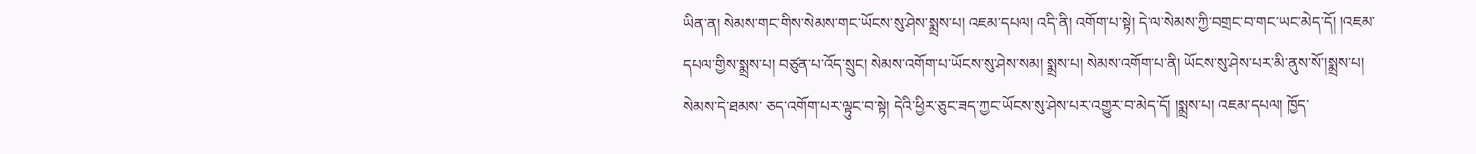ཡིན་ན། སེམས་གང་གིས་སེམས་གང་ཡོངས་སུ་ཤེས་སྨྲས་པ། འཇམ་དཔལ། འདི་ནི། འགོག་པ་སྟེ། དེ་ལ་སེམས་ཀྱི་བགྲང་བ་གང་ཡང་མེད་དོ། །འཇམ་ དཔལ་གྱིས་སྨྲས་པ། བཙུན་པ་འོད་སྲུང། སེམས་འགོག་པ་ཡོངས་སུ་ཤེས་སམ། སྨྲས་པ། སེམས་འགོག་པ་ནི། ཡོངས་སུ་ཤེས་པར་མི་ནུས་སོ་།སྨྲས་པ། སེམས་དེ་ཐམས་ ཅད་འགོག་པར་ལྟུང་བ་སྟེ། དེའི་ཕྱིར་ཅུང་ཟད་ཀྱང་ཡོངས་སུ་ཤེས་པར་འགྱུར་བ་མེད་དོ། །སྨྲས་པ། འཇམ་དཔལ། ཁྱོད་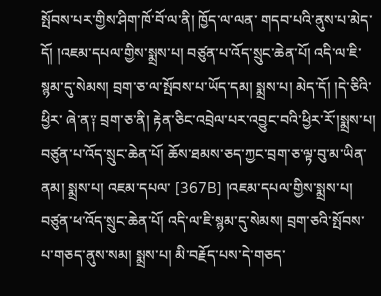སྤོབས་པར་གྱིས་ཤིག་ཁོ་བོ་ལ་ནི། ཁྱོད་ལ་ལན་ གདབ་པའི་ནུས་པ་མེད་དོ། །འཇམ་དཔལ་གྱིས་སྨྲས་པ། བཙུན་པ་འོད་སྲུང་ཆེན་པོ། འདི་ལ་ཇི་སྙམ་དུ་སེམས། བྲག་ཅ་ལ་སྤོབས་པ་ཡོད་དམ། སྨྲས་པ། མེད་དོ། །དེ་ཅིའི་ཕྱིར་ ཞེ་ན༑ བྲག་ཅ་ནི། རྟེན་ཅིང་འབྲེལ་པར་འབྱུང་བའི་ཕྱིར་རོ་།སྨྲས་པ། བཙུན་པ་འོད་སྲུང་ཆེན་པོ། ཆོས་ཐམས་ཅད་ཀྱང་བྲག་ཅ་ལྟ་བུ་མ་ཡིན་ནམ། སྨྲས་པ། འཇམ་དཔལ་ [367B] །འཇམ་དཔལ་གྱིས་སྨྲས་པ། བཙུན་ཕ་འོད་སྲུང་ཆེན་པོ། འདི་ལ་ཇི་སྙམ་དུ་སེམས། བྲག་ཅའི་སྤོབས་པ་གཅད་ནུས་སམ། སྨྲས་པ། མི་བརྗོད་པས་དེ་གཅད་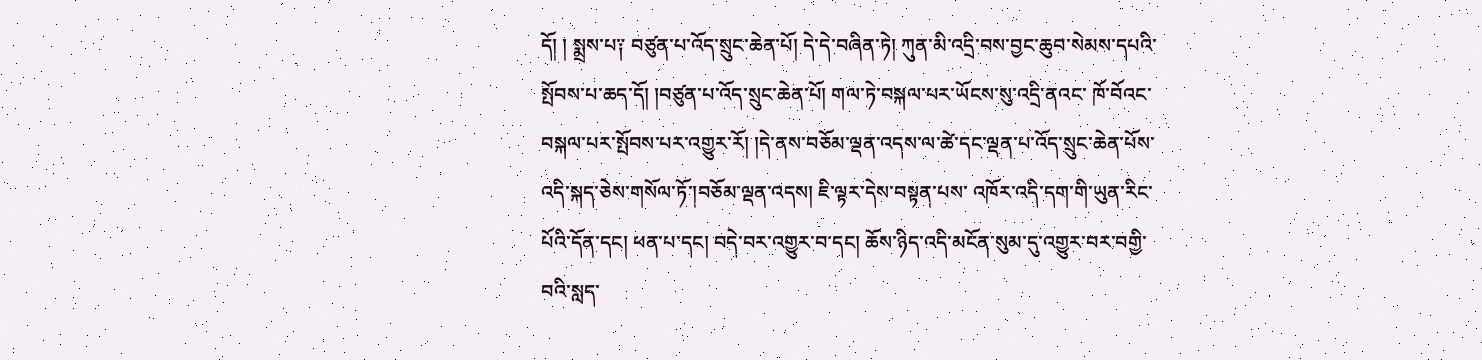དོ། ། སྨྲས་པ༑ བཙུན་པ་འོད་སྲུང་ཆེན་པོ། དེ་དེ་བཞིན་ཏེ། ཀུན་མི་འདྲི་བས་བྱང་ཆུབ་སེམས་དཔའི་སྤོབས་པ་ཆད་དོ། །བཙུན་པ་འོད་སྲུང་ཆེན་པོ། གལ་ཏེ་བསྐལ་པར་ཡོངས་སུ་འདྲི་ནའང་ ཁོ་བོའང་བསྐལ་པར་སྤོབས་པར་འགྱུར་རོ། །དེ་ནས་བཅོམ་ལྡན་འདས་ལ་ཚེ་དང་ལྡན་པ་འོད་སྲུང་ཆེན་པོས་འདི་སྐད་ཅེས་གསོལ་ཏོ་།བཅོམ་ལྡན་འདས། ཇི་ལྟར་དེས་བསྟན་པས་ འཁོར་འདི་དག་གི་ཡུན་རིང་པོའི་དོན་དང། ཕན་པ་དང། བདེ་བར་འགྱུར་བ་དང། ཆོས་ཉིད་འདི་མངོན་སུམ་དུ་འགྱུར་བར་བགྱི་བའི་སླད་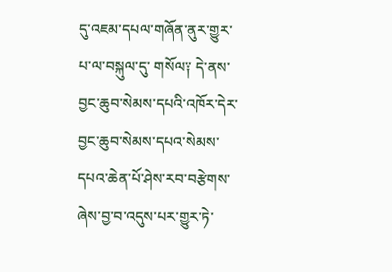དུ་འཇམ་དཔལ་གཞོན་ནུར་གྱུར་པ་ལ་བསྐུལ་དུ་ གསོལ༑ དེ་ནས་བྱང་ཆུབ་སེམས་དཔའི་འཁོར་དེར་བྱང་ཆུབ་སེམས་དཔའ་སེམས་དཔའ་ཆེན་པོ་ཤེས་རབ་བརྩེགས་ཞེས་བྱ་བ་འདུས་པར་གྱུར་ཏེ་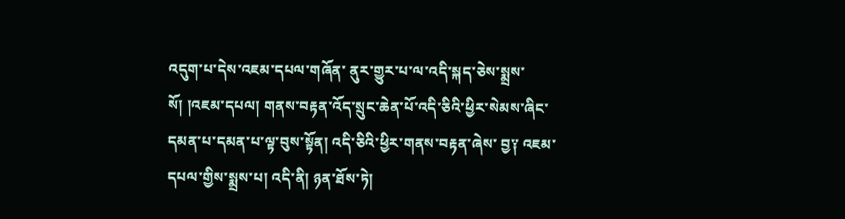འདུག་པ་དེས་འཇམ་དཔལ་གཞོན་ ནུར་གྱུར་པ་ལ་འདི་སྐད་ཅེས་སྨྲས་སོ། །འཇམ་དཔལ། གནས་བརྟན་འོད་སྲུང་ཆེན་པོ་འདི་ཅིའི་ཕྱིར་སེམས་ཞིང་དམན་པ་དམན་པ་ལྟ་བུས་སྟོན། འདི་ཅིའི་ཕྱིར་གནས་བརྟན་ཞེས་ བྱ༑ འཇམ་དཔལ་གྱིས་སྨྲས་པ། འདི་ནི། ཉན་ཐོས་ཏེ།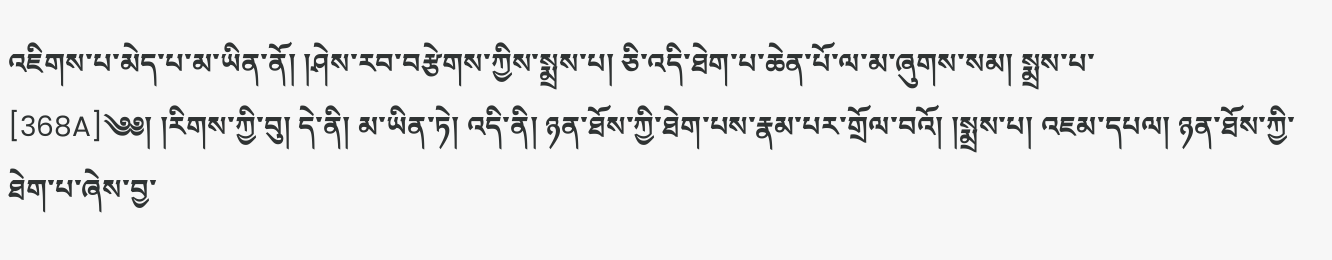འཇིགས་པ་མེད་པ་མ་ཡིན་ནོ། །ཤེས་རབ་བརྩེགས་ཀྱིས་སྨྲས་པ། ཅི་འདི་ཐེག་པ་ཆེན་པོ་ལ་མ་ཞུགས་སམ། སྨྲས་པ་ [368A]༄༅། །རིགས་ཀྱི་བུ། དེ་ནི། མ་ཡིན་ཏེ། འདི་ནི། ཉན་ཐོས་ཀྱི་ཐེག་པས་རྣམ་པར་གྲོལ་བའོ། །སྨྲས་པ། འཇམ་དཔལ། ཉན་ཐོས་ཀྱི་ཐེག་པ་ཞེས་བྱ་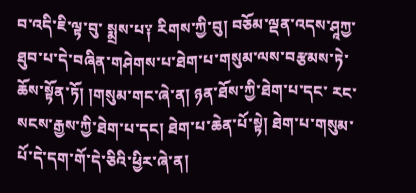བ་འདི་ཇི་ལྟ་བུ་ སྨྲས་པ༑ རིགས་ཀྱི་བུ། བཅོམ་ལྡན་འདས་ཤཱཀྱ་ཐུབ་པ་དེ་བཞིན་གཤེགས་པ་ཐེག་པ་གསུམ་ལས་བརྩམས་ཏེ་ཆོས་སྟོན་ཏོ། །གསུམ་གང་ཞེ་ན། ཉན་ཐོས་ཀྱི་ཐེག་པ་དང་ རང་སངས་རྒྱས་ཀྱི་ཐེག་པ་དང། ཐེག་པ་ཆེན་པོ་སྟེ། ཐེག་པ་གསུམ་པོ་དེ་དག་གོ་དེ་ཅིའི་ཕྱིར་ཞེ་ན།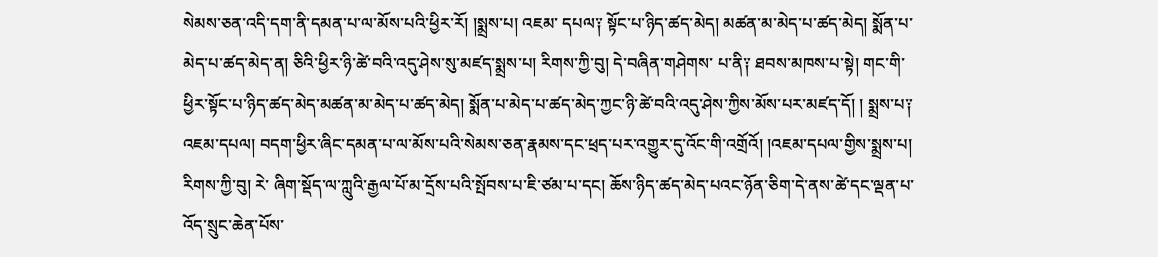སེམས་ཅན་འདི་དག་ནི་དམན་པ་ལ་མོས་པའི་ཕྱིར་རོ། །སྨྲས་པ། འཇམ་ དཔལ༑ སྟོང་པ་ཉིད་ཚད་མེད། མཚན་མ་མེད་པ་ཚད་མེད། སྨོན་པ་མེད་པ་ཚད་མེད་ན། ཅིའི་ཕྱིར་ཉི་ཚེ་བའི་འདུ་ཤེས་སུ་མཛད་སྨྲས་པ། རིགས་ཀྱི་བུ། དེ་བཞིན་གཤེགས་ པ་ནི༑ ཐབས་མཁས་པ་སྟེ། གང་གི་ཕྱིར་སྟོང་པ་ཉིད་ཚད་མེད་མཚན་མ་མེད་པ་ཚད་མེད། སྨོན་པ་མེད་པ་ཚད་མེད་ཀྱང་ཉི་ཚེ་བའི་འདུ་ཤེས་ཀྱིས་མོས་པར་མཛད་དོ། ། སྨྲས་པ༑ འཇམ་དཔལ། བདག་ཕྱིར་ཞིང་དམན་པ་ལ་མོས་པའི་སེམས་ཅན་རྣམས་དང་ཕྲད་པར་འགྱུར་དུ་འོང་གི་འགྲོའོ། །འཇམ་དཔལ་གྱིས་སྨྲས་པ། རིགས་ཀྱི་བུ། རེ་ ཞིག་སྡོད་ལ་ཀླུའི་རྒྱལ་པོ་མ་དྲོས་པའི་སྤོབས་པ་ཇི་ཙམ་པ་དང། ཆོས་ཉིད་ཚད་མེད་པའང་ཉོན་ཅིག་དེ་ནས་ཚེ་དང་ལྡན་པ་འོད་སྲུང་ཆེན་པོས་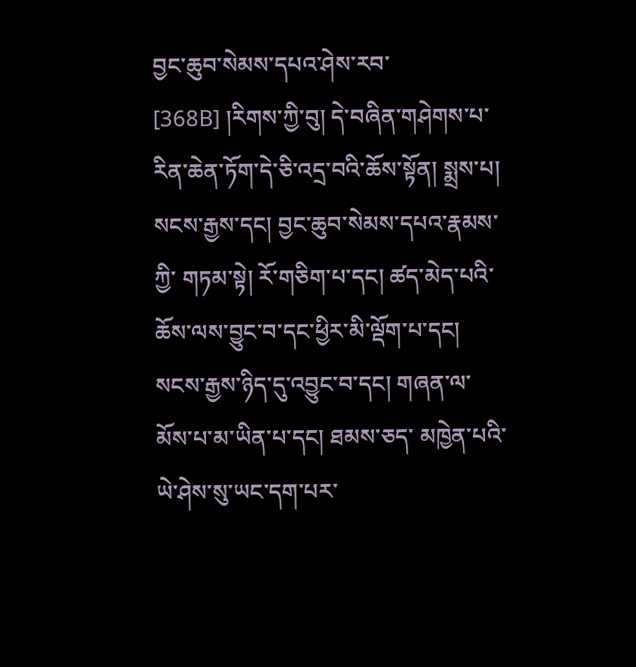བྱང་ཆུབ་སེམས་དཔའ་ཤེས་རབ་ [368B] །རིགས་ཀྱི་བུ། དེ་བཞིན་གཤེགས་པ་རིན་ཆེན་ཏོག་དེ་ཅི་འདྲ་བའི་ཆོས་སྟོན། སྨྲས་པ། སངས་རྒྱས་དང། བྱང་ཆུབ་སེམས་དཔའ་རྣམས་ཀྱི་ གཏམ་སྟེ། རོ་གཅིག་པ་དང། ཚད་མེད་པའི་ཆོས་ལས་བྱུང་བ་དང་ཕྱིར་མི་ལྡོག་པ་དང། སངས་རྒྱས་ཉིད་དུ་འབྱུང་བ་དང། གཞན་ལ་མོས་པ་མ་ཡིན་པ་དང། ཐམས་ཅད་ མཁྱེན་པའི་ཡེ་ཤེས་སུ་ཡང་དག་པར་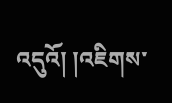འདུའོ། །འཇིགས་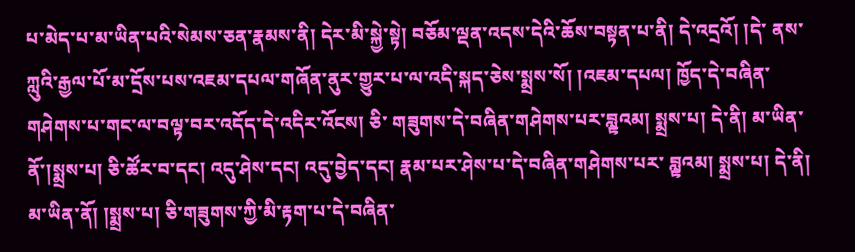པ་མེད་པ་མ་ཡིན་པའི་སེམས་ཅན་རྣམས་ནི། དེར་མི་སྐྱེ་སྟེ། བཅོམ་ལྡན་འདས་དེའི་ཆོས་བསྟན་པ་ནི། དེ་འདྲའོ། །དེ་ ནས་ཀླུའི་རྒྱལ་པོ་མ་དྲོས་པས་འཇམ་དཔལ་གཞོན་ནུར་གྱུར་པ་ལ་འདི་སྐད་ཅེས་སྨྲས་སོ། །འཇམ་དཔལ། ཁྱོད་དེ་བཞིན་གཤེགས་པ་གང་ལ་བལྟ་བར་འདོད་དེ་འདིར་འོངས། ཅི་ གཟུགས་དེ་བཞིན་གཤེགས་པར་བླྟའམ། སྨྲས་པ། དེ་ནི། མ་ཡིན་ནོ་།སྨྲས་པ། ཅི་ཚོར་བ་དང། འདུ་ཤེས་དང། འདུ་བྱེད་དང། རྣམ་པར་ཤེས་པ་དེ་བཞིན་གཤེགས་པར་ བླྟའམ། སྨྲས་པ། དེ་ནི། མ་ཡིན་ནོ། །སྨྲས་པ། ཅི་གཟུགས་ཀྱི་མི་རྟག་པ་དེ་བཞིན་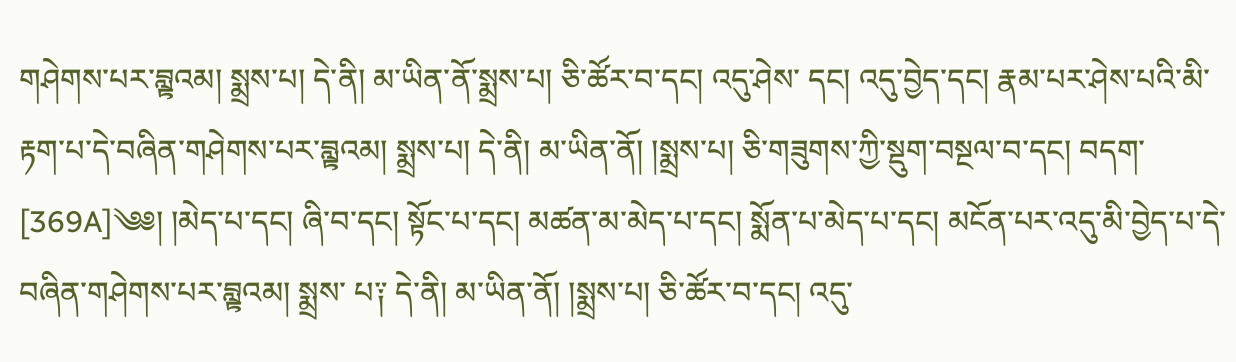གཤེགས་པར་བླྟའམ། སྨྲས་པ། དེ་ནི། མ་ཡིན་ནོ་སྨྲས་པ། ཅི་ཚོར་བ་དང། འདུ་ཤེས་ དང། འདུ་བྱེད་དང། རྣམ་པར་ཤེས་པའི་མི་རྟག་པ་དེ་བཞིན་གཤེགས་པར་བླྟའམ། སྨྲས་པ། དེ་ནི། མ་ཡིན་ནོ། །སྨྲས་པ། ཅི་གཟུགས་ཀྱི་སྡུག་བསྔལ་བ་དང། བདག་ [369A]༄༅། །མེད་པ་དང། ཞི་བ་དང། སྟོང་པ་དང། མཚན་མ་མེད་པ་དང། སྨོན་པ་མེད་པ་དང། མངོན་པར་འདུ་མི་བྱེད་པ་དེ་བཞིན་གཤེགས་པར་བླྟའམ། སྨྲས་ པ༑ དེ་ནི། མ་ཡིན་ནོ། །སྨྲས་པ། ཅི་ཚོར་བ་དང། འདུ་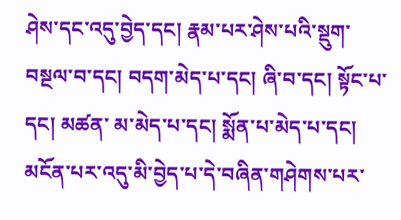ཤེས་དང་འདུ་བྱེད་དང། རྣམ་པར་ཤེས་པའི་སྡུག་བསྔལ་བ་དང། བདག་མེད་པ་དང། ཞི་བ་དང། སྟོང་པ་དང། མཚན་ མ་མེད་པ་དང། སྨོན་པ་མེད་པ་དང། མངོན་པར་འདུ་མི་བྱེད་པ་དེ་བཞིན་གཤེགས་པར་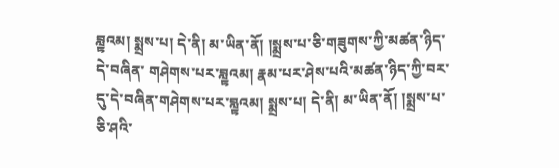བླྟའམ། སྨྲས་པ། དེ་ནི། མ་ཡིན་ནོ། །སྨྲས་པ་ཅི་གཟུགས་ཀྱི་མཚན་ཉིད་དེ་བཞིན་ གཤེགས་པར་བླྟའམ། རྣམ་པར་ཤེས་པའི་མཚན་ཉིད་ཀྱི་བར་དུ་དེ་བཞིན་གཤེགས་པར་བླྟའམ། སྨྲས་པ། དེ་ནི། མ་ཡིན་ནོ། །སྨྲས་པ་ཅི་ཤའི་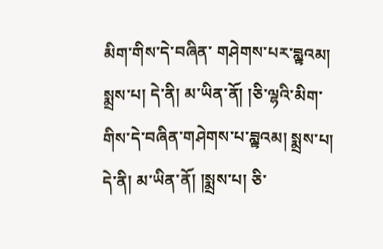མིག་གིས་དེ་བཞིན་ གཤེགས་པར་བླྟའམ། སྨྲས་པ། དེ་ནི། མ་ཡིན་ནོ། །ཅི་ལྷའི་མིག་གིས་དེ་བཞིན་གཤེགས་པ་བླྟའམ། སྨྲས་པ། དེ་ནི། མ་ཡིན་ནོ། །སྨྲས་པ། ཅི་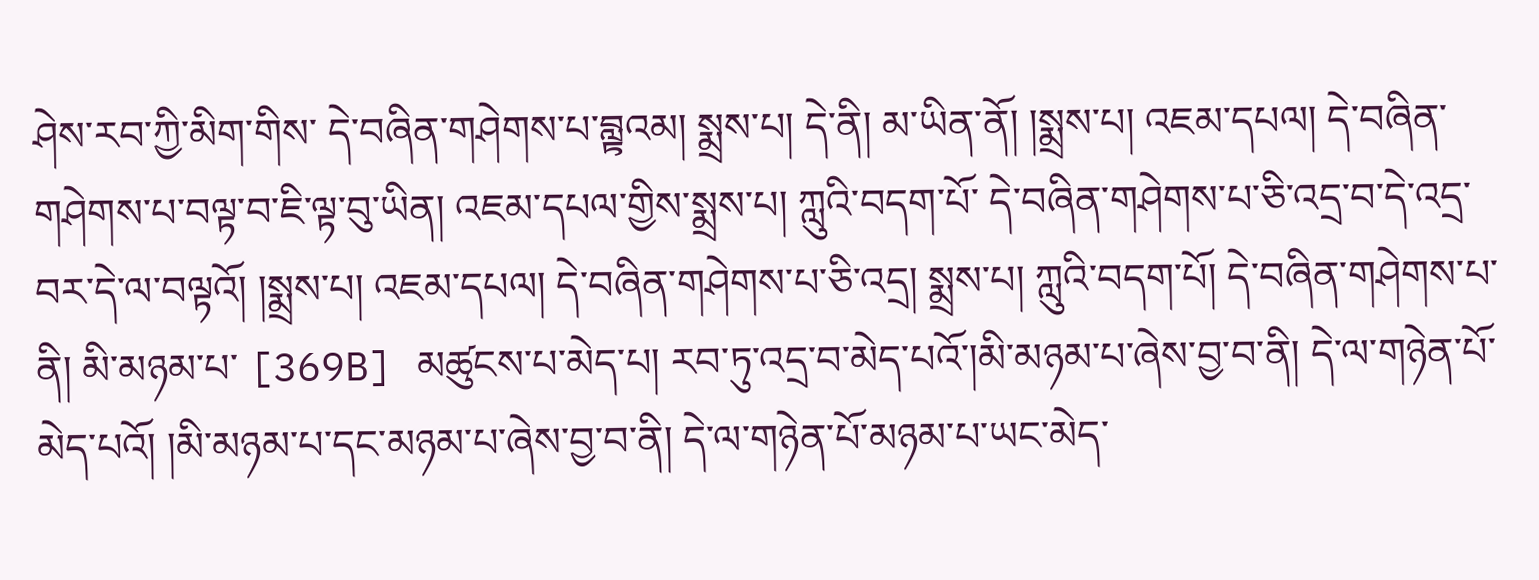ཤེས་རབ་ཀྱི་མིག་གིས་ དེ་བཞིན་གཤེགས་པ་བླྟའམ། སྨྲས་པ། དེ་ནི། མ་ཡིན་ནོ། །སྨྲས་པ། འཇམ་དཔལ། དེ་བཞིན་གཤེགས་པ་བལྟ་བ་ཇི་ལྟ་བུ་ཡིན། འཇམ་དཔལ་གྱིས་སྨྲས་པ། ཀླུའི་བདག་པོ་ དེ་བཞིན་གཤེགས་པ་ཅི་འདྲ་བ་དེ་འདྲ་བར་དེ་ལ་བལྟའོ། །སྨྲས་པ། འཇམ་དཔལ། དེ་བཞིན་གཤེགས་པ་ཅི་འདྲ། སྨྲས་པ། ཀླུའི་བདག་པོ། དེ་བཞིན་གཤེགས་པ་ནི། མི་མཉམ་པ་ [369B] མཚུངས་པ་མེད་པ། རབ་ཏུ་འདྲ་བ་མེད་པའོ་།མི་མཉམ་པ་ཞེས་བྱ་བ་ནི། དེ་ལ་གཉེན་པོ་མེད་པའོ། །མི་མཉམ་པ་དང་མཉམ་པ་ཞེས་བྱ་བ་ནི། དེ་ལ་གཉེན་པོ་མཉམ་པ་ཡང་མེད་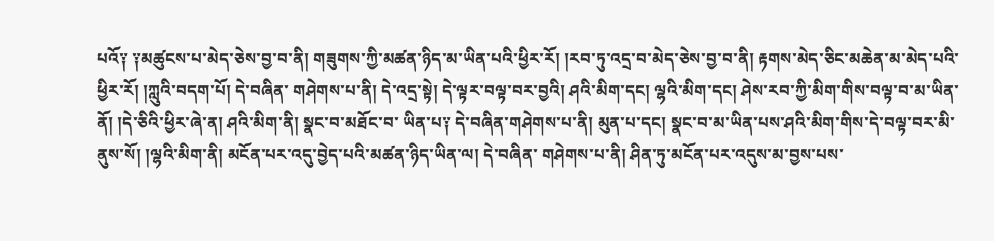པའོ༑ ༑མཚུངས་པ་མེད་ཅེས་བྱ་བ་ནི། གཟུགས་ཀྱི་མཚན་ཉིད་མ་ཡིན་པའི་ཕྱིར་རོ། །རབ་ཏུ་འདྲ་བ་མེད་ཅེས་བྱ་བ་ནི། རྟགས་མེད་ཅིང་མཆེན་མ་མེད་པའི་ཕྱིར་རོ། །ཀླུའི་བདག་པོ། དེ་བཞིན་ གཤེགས་པ་ནི། དེ་འདྲ་སྟེ། དེ་ལྟར་བལྟ་བར་བྱའི། ཤའི་མིག་དང། ལྷའི་མིག་དང། ཤེས་རབ་ཀྱི་མིག་གིས་བལྟ་བ་མ་ཡིན་ནོ། །དེ་ཅིའི་ཕྱིར་ཞེ་ན། ཤའི་མིག་ནི། སྣང་བ་མཐོང་བ་ ཡིན་པ༑ དེ་བཞིན་གཤེགས་པ་ནི། མུན་པ་དང། སྣང་བ་མ་ཡིན་པས་ཤའི་མིག་གིས་དེ་བལྟ་བར་མི་ནུས་སོ། །ལྷའི་མིག་ནི། མངོན་པར་འདུ་བྱེད་པའི་མཚན་ཉིད་ཡིན་ལ། དེ་བཞིན་ གཤེགས་པ་ནི། ཤིན་ཏུ་མངོན་པར་འདུས་མ་བྱས་པས་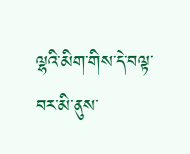ལྷའི་མིག་གིས་དེ་བལྟ་བར་མི་ནུས་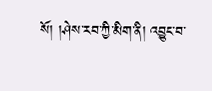སོ། །ཤེས་རབ་ཀྱི་མིག་ནི། འབྱུང་བ་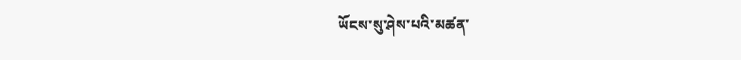ཡོངས་སུ་ཤེས་པའི་མཚན་